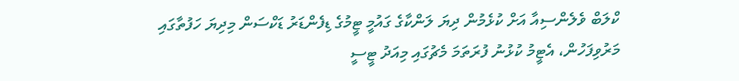ކްލަބް ވެލެންސިއާ އަށް ކުޅެމުން ދިޔަ ލަންކާގެ ގައުމީ ޓީމުގެ ޑިފެންޑަރު ޑަކްސަން މިދިޔަ ހަފުތާގައި މަރުވިފަހުން، އެޓީމު ކުޅުނު ފުރަތަމަ މެޗުގައި މިއަދު ޓީސީ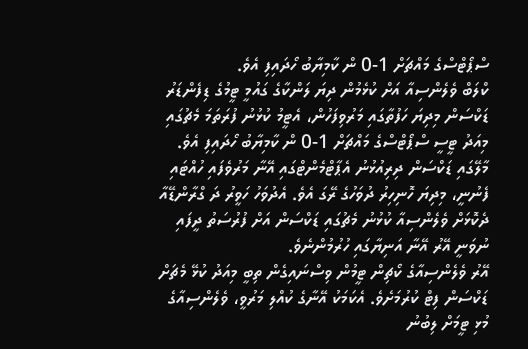ސްޕޯޓްސްގެ މައްޗަށް 1-0 ން ކާމިޔާބު ހޯދައިފި އެވެ.
ކްލަބް ވެލެންސިއާ އަށް ކުޅެމުން ދިޔަ ލަންކާގެ ގައުމީ ޓީމުގެ ޑިފެންޑަރު ޑަކްސަން މިދިޔަ ހަފުތާގައި މަރުވިފަހުން، އެޓީމު ކުޅުނު ފުރަތަމަ މެޗުގައި މިއަދު ޓީސީ ސްޕޯޓްސްގެ މައްޗަށް 1-0 ން ކާމިޔާބު ހޯދައިފި އެވެ.
މާލޭގައި ޑަކްސަން ދިރިއުޅުނު އެޕާޓްމެންޓްގައި އޭނާ މަރުވެފައި ހުއްޓައި ފެނުނީ، މިދިޔަ ހޮނިހިރު ދުވަހުގެ ރޭގަ އެވެ. އެދުވަހު ހަވީރު ދަ ގްރާންޑޭއާ ދެކޮޅަށް ވެލެންސިއާ ކުޅުނު މެޗުގައި ޑަކްސަން އަށް ފުރުސަތު ދީފައި ނުވަނީ އޭރު އޭނާ އަނިޔާގައި ހުރުމުންނެވެ.
އޭރު ވެލެންސިއާގެ ކޯޗިން ޓީމުން ވިސްނައިގެން ތިބީ މިއަދު ކުޅޭ މެޗަށް ޑަކްސަން ފިޓް ކުރުމަށެވެ. އެކަމަކު އޭނާގެ ކުއްލި މަރުވީ، ވެލެންސިއާގެ މުޅި ޓީމަށް ލިބުނު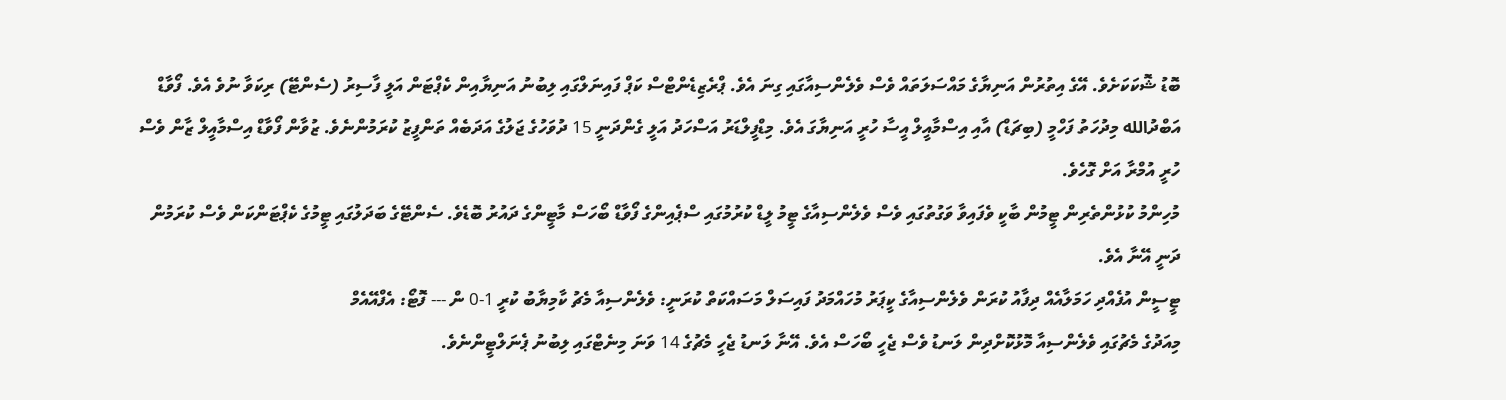ބޮޑު ޝޮކަކަށެވެ. އޭގެ އިތުރުން އަނިޔާގެ މައްސަލަތައް ވެސް ވެލެންސިއާގައި ގިނަ އެވެ. ޕްރެޒިޑެންޓްސް ކަޕް ފައިނަލްގައި ލިބުނު އަނިޔާއިން ކެޕްޓަން އަލީ ފާސިރު (ސެންޓޭ) ރިކަވާ ނުވެ އެވެ. ފޯވާޑް އަބްދުالله މިދުހަތު ފަހްމީ (ބިޗަޑް) އާއި އިސްމާއީލް އީސާ ހުރީ އަނިޔާގަ އެވެ. މިޑްފީލްޑަރު އަސްހަދު އަލީ ގެންދަނީ 15 ދުވަހުގެ ޖަލުގެ އަދަބެއް ތަންފީޒު ކުރަމުންނެވެ. ޒުވާން ފޯވާޑް އިސްމާއީލް ޒާން ވެސް ހުރީ އުމްރާ އަށް ގޮހެވެ.
މުހިންމު ކުޅުންތެރިން ޓީމުން ބާކީ ވެފައިވާ ވަގުތުގައި ވެސް ވެލެންސިއާގެ ޓީމު ލީޑް ކުރުމުގައި ސްޕެއިންގެ ފޯވާޑް ބޯހަސް މާޓީންގެ ދައުރު ބޮޑެވެ. ސެންޓޭގެ ބަދަލުގައި ޓީމުގެ ކެޕްޓަންކަން ވެސް ކުރަމުން ދަނީ އޭނާ އެވެ.
ޓީސީން އުފެއްދި ހަމަލާއެއް ދިފާއު ކުރަން ވެލެންސިއާގެ ކީޕަރު މުހައްމަދު ފައިސަލް މަސައްކަތް ކުރަނީ: ވެލެންސިއާ މެޗު ކާމިޔާބު ކުރީ 1-0 ން --- ފޮޓޯ: އެފްއޭއެމް
މިއަދުގެ މެޗުގައި ވެލެންސިއާ މޮޅުކޮށްދިން ލަނޑު ވެސް ޖެހީ ބޯހަސް އެވެ. އޭނާ ލަނޑު ޖެހީ މެޗުގެ 14 ވަނަ މިނެޓްގައި ލިބުނު ޕެނަލްޓީންނެވެ.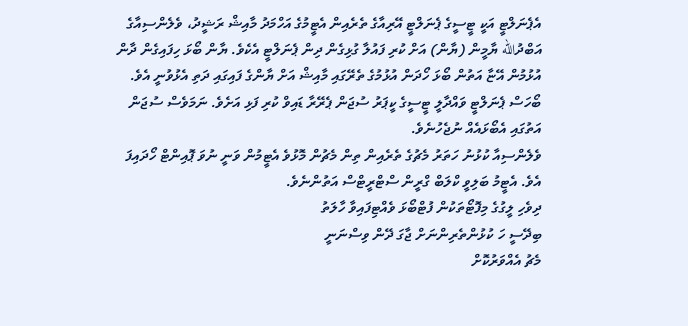އެޕެނަލްޓީ އަކީ ޓީސީގެ ޕެނަލްޓީ އޭރިއާގެ ތެރެއިން އެޓީމުގެ އަހްމަދު މާއިޝް ރަޝީދު، ވެލެންސިއާގެ އަބްދުالله ޔާމީން (ޔާން) އަށް ކުރި ފައުލާ ގުޅިގެން ދިން ޕެނަލްޓީ އެކެވެ. ޔާން ބޯޅަ ހިފައިގެން ދާން އުޅުމުން އޭޏާ އަތުން ބޯޅަ ހޯދަން އުޅުމުގެ ތެރޭގައި މާއިޝް އަށް ޔާންގެ ފައިގައި ދަތި އެޅުވުނީ އެވެ.
ބޯހަސް ޕެނަލްޓީ ވައްދާލީ ޓީސީގެ ކީޕަރު ސުޖަން ޕެރޭރާ ޑައިވް ކުރި ފަޅި އަށެވެ. ނަމަވެސް ސުޖަން އަތުގައި އެބޯޅައެއް ނުޖެހުނެވެ.
ވެލެންސިއާ ކުޅުނު ހަތަރު މެޗުގެ ތެރެއިން ތިން މެޗުން މޮޅުވެ އެޓީމުން ވަނީ ނުވަ ޕޮއިންޓް ހޯދައިފަ އެވެ. އެޓީމު ބަލިވީ ކްލަބް ގްރީން ސްޓްރީޓްސް އަތުންނެވެ.
ދިވެހި ލީގުގެ މިފޮޓޯތަކުން ފުޓްބޯޅަ ވެއްޓިފައިވާ ހާލަތު
ބިދޭސީ ހަ ކުޅުންތެރިންނަށް ޖާގަ ދޭން ވިސްނަނީ
މެޗު އެއްވަރުކޮށް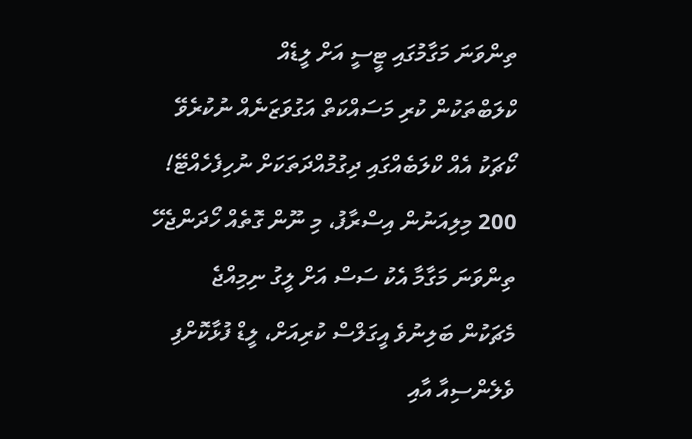ތިންވަނަ މަގާމުގައި ޓީސީ އަށް ލީޑެއް
ކްލަބްތަކުން ކުރި މަސައްކަތް އަގުވަޒަނެއް ނުކުރެވޭ
ކޯޗަކު އެއް ކްލަބެއްގައި ދިގުމުއްދަތަކަށް ނުހިފެހެއްޓޭ!
200 މިލިއަނުން އިސްރާފު، މި ނޫން ގޮތެއް ހޯދަންޖެހޭ
ތިންވަނަ މަގާމާ އެކު ސަސް އަށް ލީގު ނިމިއްޖެ
މެޗަކުން ބަލިނުވެ އީގަލްސް ކުރިއަށް، ލީޑް ފުޅާކޮށްފި
ވެލެންސިއާ އާއި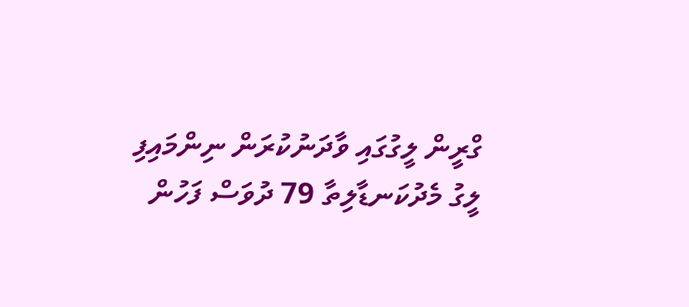ގްރީން ލީގުގައި ވާދަނުކުރަން ނިންމައިފި
ލީގު މެދުކަނޑާލިތާ 79 ދުވަސް ފަހުން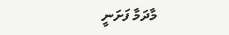މާދަމާ ފަށަނީ